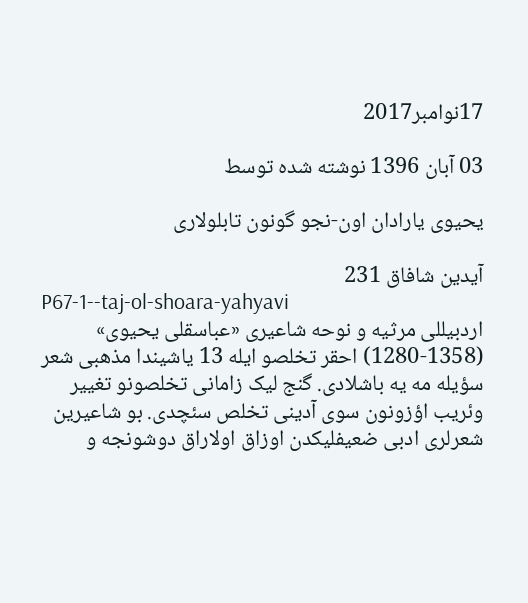17نوامبر2017

03 آبان 1396 نوشته شده توسط

یحیوی یارادان اون-نجو گونون تابلولاری

آیدین شافاق 231
P67-1--taj-ol-shoara-yahyavi
اردبیللی مرثیه و نوحه شاعیری «عباسقلی یحیوی» (1358-1280) احقر تخلصو ایله 13 یاشیندا مذهبی شعر سؤیله مه یه باشلادی. گنج لیک زامانی تخلصونو تغییر وئریب اؤزونون سوی آدینی تخلص سئچدی. بو شاعیرین شعرلری ادبی ضعیفلیکدن اوزاق اولاراق دوشونجه و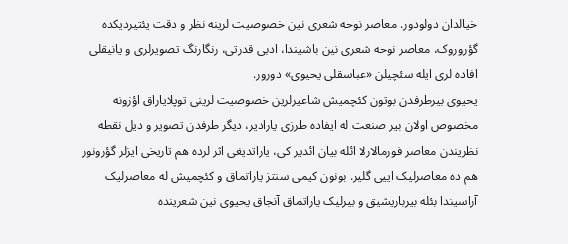خیالدان دولودور. معاصر نوحه شعری نین خصوصیت لرینه نظر و دقت یئتیردیکده گؤروروک، معاصر نوحه شعری نین باشیندا، ادبی قدرتی، رنگارنگ تصویرلری و یانیقلی افاده لری ایله سئچیلن «عباسقلی یحیوی» دورور.
یحیوی بیرطرفدن بوتون کئچمیش شاعیرلرین خصوصیت لرینی توپلایاراق اؤزونه مخصوص اولان بیر صنعت له ایفاده طرزی یارادیر، دیگر طرفدن تصویر و دیل نقطه نظریندن معاصر فورمالارلا ائله بیان ائدیر کی، یاراتدیغی اثر لرده هم تاریخی ایزلر گؤرونور هم ده معاصرلیک اییی گلیر. بونون كیمی سنتز یاراتماق و کئچمیش له معاصرلیک آراسیندا بئله بیرباریشیق و بیرلیک یاراتماق آنجاق یحیوی نین شعرینده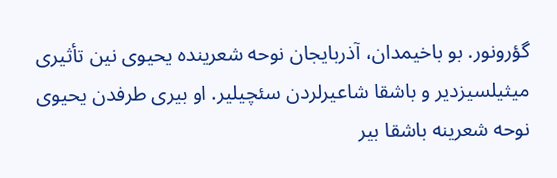گؤرونور. بو باخیمدان، آذربایجان نوحه شعرینده یحیوی نین تأثیری میثیلسیزدیر و باشقا شاعیرلردن سئچیلیر. او بیری طرفدن یحیوی نوحه شعرینه باشقا بیر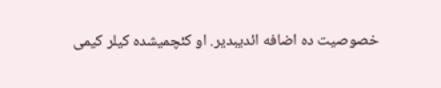خصوصیت ده اضافه ائدیبدیر. او کئچمیشده کیلر کیمی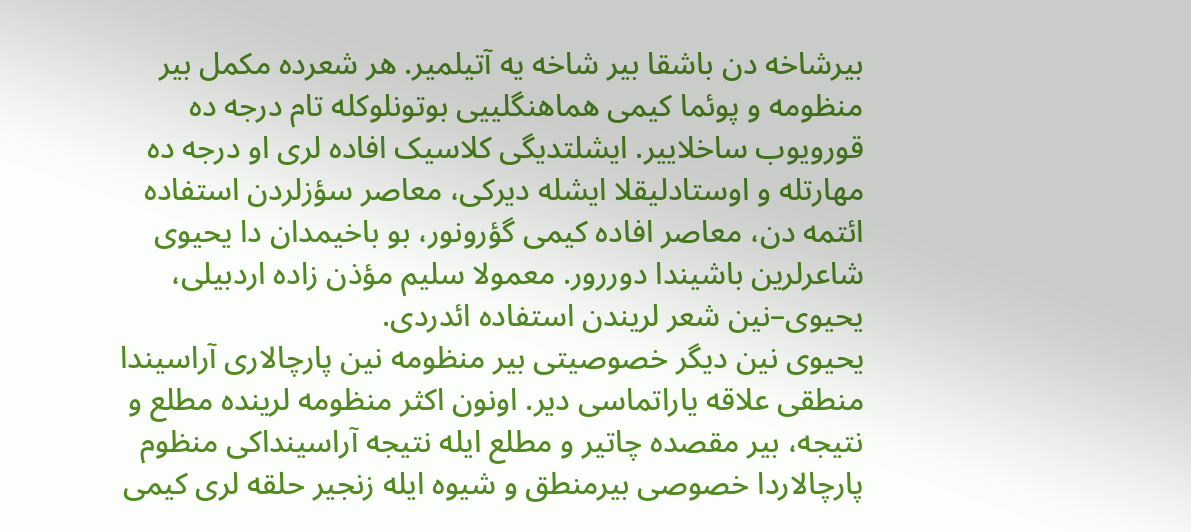بیرشاخه دن باشقا بیر شاخه یه آتیلمیر. هر شعرده مکمل بیر منظومه و پوئما کیمی هماهنگلییی بوتونلوکله تام درجه ده قورویوب ساخلاییر. ایشلتدیگی کلاسیک افاده لری او درجه ده مهارتله و اوستادلیقلا ایشله دیرکی، معاصر سؤزلردن استفاده ائتمه دن، معاصر افاده کیمی گؤرونور، بو باخیمدان دا یحیوی شاعرلرین باشیندا دوررور. معمولا سلیم مؤذن زاده اردبیلی، یحیوی–نین شعر لریندن استفاده ائدردی.
یحیوی نین دیگر خصوصیتی بیر منظومه نین پارچالاری آراسیندا منطقی علاقه یاراتماسی دیر. اونون اکثر منظومه لرینده مطلع و نتیجه، بیر مقصده چاتیر و مطلع ایله نتیجه آراسینداکی منظوم پارچالاردا خصوصی بیرمنطق و شیوه ایله زنجیر حلقه لری کیمی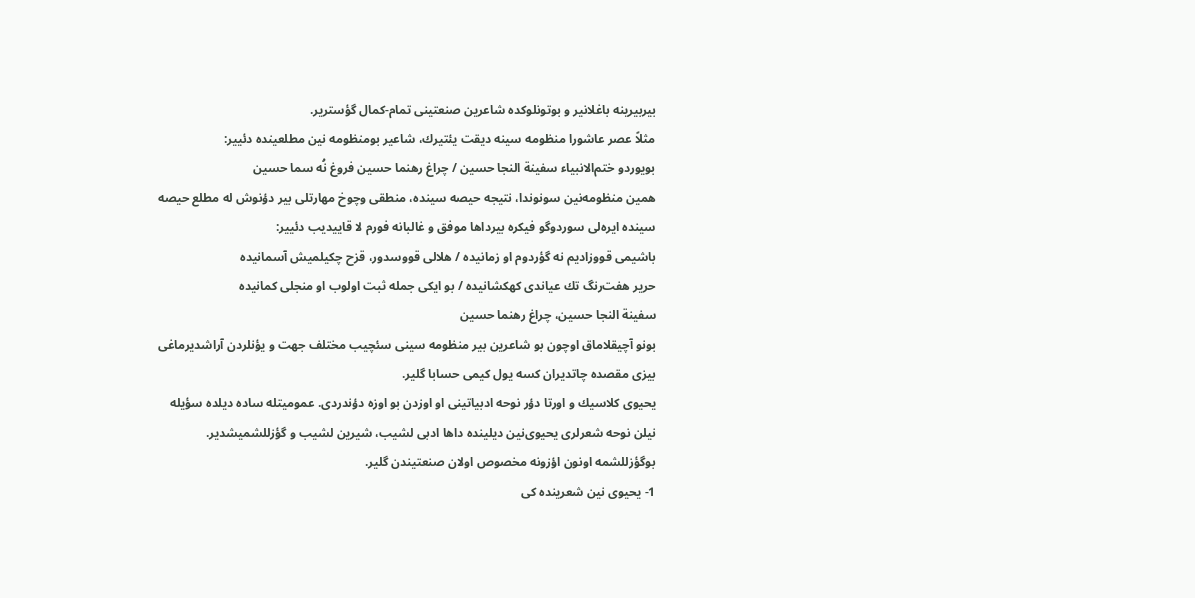بیربیرینه باغلانیر و بوتونلوکده شاعرین صنعتینی تمام-کمال گؤستریر.
مثلاً عصر عاشورا منظومه سینه دیقت یئتیرك، شاعیر بومنظومه نین مطلعینده دئییر:
بویوردو ختم‌الانبیاء سفینة النجا حسین / چراغ رهنما حسین فروغ نُه سما حسین
همین منظومه‌نین سونوندا، نتیجه حیصه سینده، منطقی وچوخ مهارتلی بیر دؤنوش له مطلع حیصه سینده ایره‌لی سوردوگو فیكره بیرداها موفق و غالبانه فورم لا قاییدیب دئییر:
باشیمی قووزادیم نه گؤردوم او زمانیده / هلالی قووسدور، قزح چكیلمیش آسمانیده
حریر هفت‌رنگ تك عیاندی كهكشانیده / بو ایكی جمله ثبت اولوب او منجلی كمانیده
سفینة النجا حسین، چراغ رهنما حسین
بونو آچیقلاماق اوچون بو شاعرین بیر منظومه سینی سئچیب مختلف جهت و یؤنلردن آراشدیرماغی بیزی مقصده چاتدیران كسه یول كیمی حسابا گلیر.
یحیوی كلاسیك و اورتا دؤر نوحه ادبیاتینی او اوزدن بو اوزه دؤندردی. عمومیتله ساده دیلده سؤیله نیلن نوحه شعرلری یحیوی‌نین دیلینده داها ادبی لشیب، شیرین لشیب و گؤزللشمیشدیر. بوگؤزللشمه اونون اؤزونه مخصوص اولان صنعتیندن گلیر.
1- یحیوی نین شعرینده كی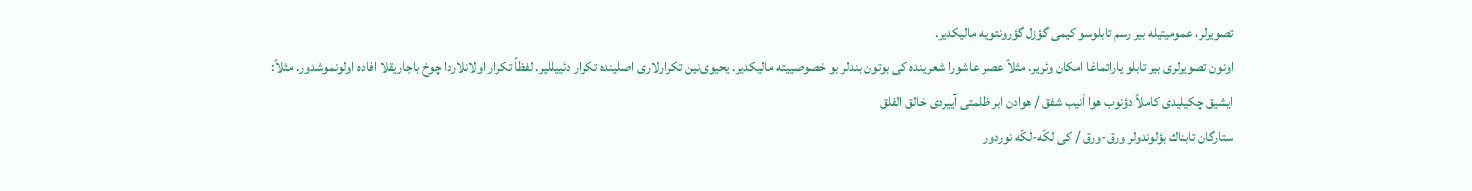تصویرلر، عمومیتیله بیر رسم تابلوسو كیمی گؤزل گؤرونتویه مالیكدیر.
اونون تصویرلری بیر تابلو یاراتماغا امكان وئریر. مثلاً عصر عاشورا شعرینده كی بوتون بندلر بو خصوصییته مالیكدیر. یحیوی‌نین تكرارلاری اصلینده تكرار دئییللیر. لفظاً تكرار اولانلاردا چوخ باجاریقلا افاده اولونموشدور. مثلاً:
ایشیق چكیلیدی كاملاً دؤنوب هوا اَنیب شفق / هوادن ابر ظلمتی آییردی خالق الفلق
ستارگان تابناك بؤلوندولر ورق-ورق / كی لكّه-لكّه نوردور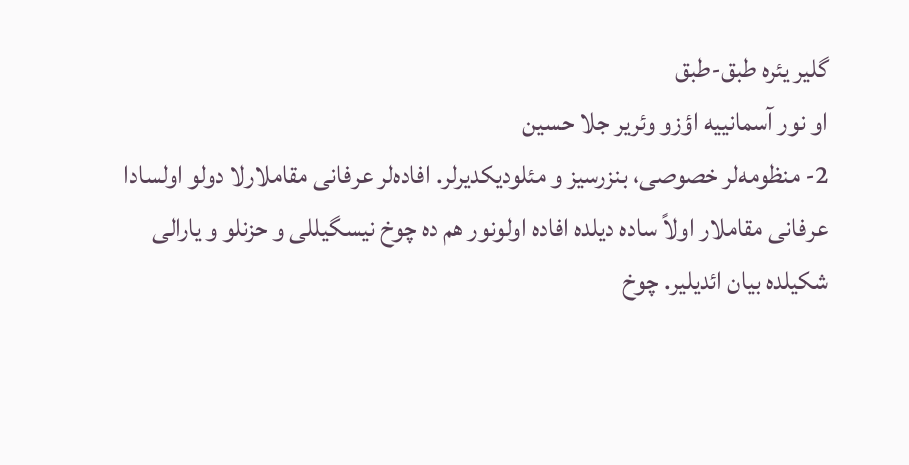گلیر یئره طبق-طبق
او نور آسمانییه اؤزو وئریر جلا حسین
2- منظومه‌لر خصوصی، بنزرسیز و مئلودیکدیرلر. افاده‌لر عرفانی مقاملارلا دولو اولسادا عرفانی مقاملار اولاً ساده‌ دیلده افاده اولونور هم ده چوخ نیسگیللی و حزنلو و یارالی شكیلده بیان ائدیلیر. چوخ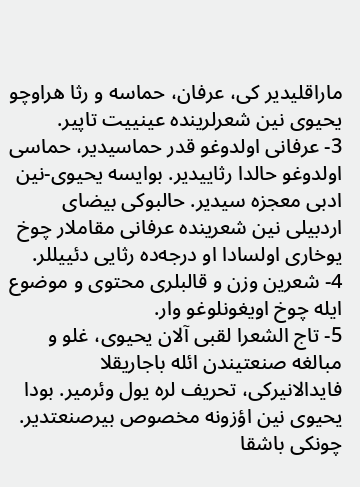ماراقلیدیر كی، عرفان، حماسه و رثا هراوچو یحیوی نین شعرلرینده عینییت تاپیر.
3- عرفانی اولدوغو قدر حماسیدیر، حماسی اولدوغو حالدا رثاییدیر. بوایسه یحیوی-نین ادبی معجزه سیدیر. حالبوكی بیضای اردبیلی نین شعرینده عرفانی مقاملار چوخ یوخاری اولسادا او درجه‌ده رثایی دئییللر.
4- شعرین وزن و قالبلری محتوی و موضوع ایله چوخ اویغونلوغو وار.
5- تاج الشعرا لقبی آلان یحیوی، غلو و مبالغه صنعتیندن ائله باجاریقلا فایدالانیركی، تحریف لره یول وئرمیر. بودا یحیوی نین اؤزونه مخصوص بیرصنعتدیر. چونكی باشقا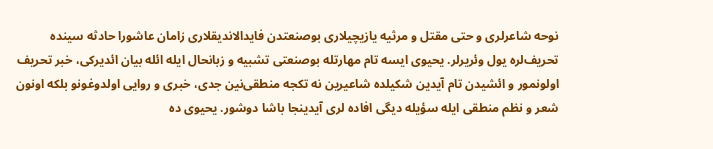نوحه شاعرلری و حتی مقتل و مرثیه یازیچیلاری بوصنعتدن فایدالاندیقلاری زامان عاشورا حادثه سینده تحریف‌لره یول وئریرلر. یحیوی ایسه تام مهارتله بوصنعتی تشبیه و زبانحال ایله ائله بیان ائدیركی، خبر تحریف اولونمور و ائشیدن تام آیدین شكیلده شاعیرین نه تکجه منطقی‌نین جدی، خبری و روایی اولدوغونو بلکه اونون شعر و نظم منطقی ایله سؤیله دیگی افاده لری‌ آیدینجا باشا دوشور. یحیوی ده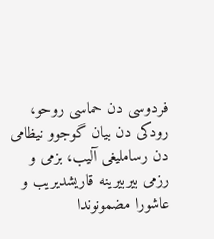فردوسی دن حماسی روحو، رودکی دن بیان گوجوو نیظامی دن رساملیغی آلیب، بزمی و رزمی بیربیرینه قاریشدیریب و عاشورا مضمونوندا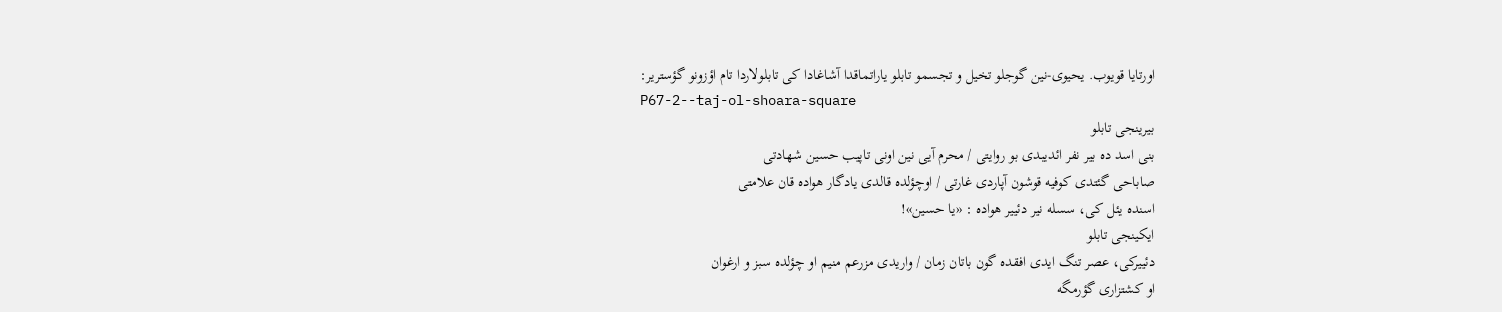اورتایا قویوب. یحیوی-نین گوجلو تخیل و تجسمو تابلو یاراتماقدا آشاغادا کی تابلولاردا تام اؤزونو گؤستریر:
P67-2--taj-ol-shoara-square
بیرینجی تابلو
بنی اسد ده بیر نفر ائدیبدی بو روایتی / محرم آیی نین اونی تاپیب حسین شهادتی
صاباحی گئتدی کوفیه قوشون آپاردی غارتی / اوچؤلده قالدی یادگار هواده قان علامتی
اسنده یئل کی، سسله نیر دئییر هواده : «یا حسین»!
ایکینجی تابلو
دئییرکی، عصر تنگ ایدی افقده گون باتان زمان / واریدی مزرعم منیم او چؤلده سبز و ارغوان
او کشتزاری گؤرمگه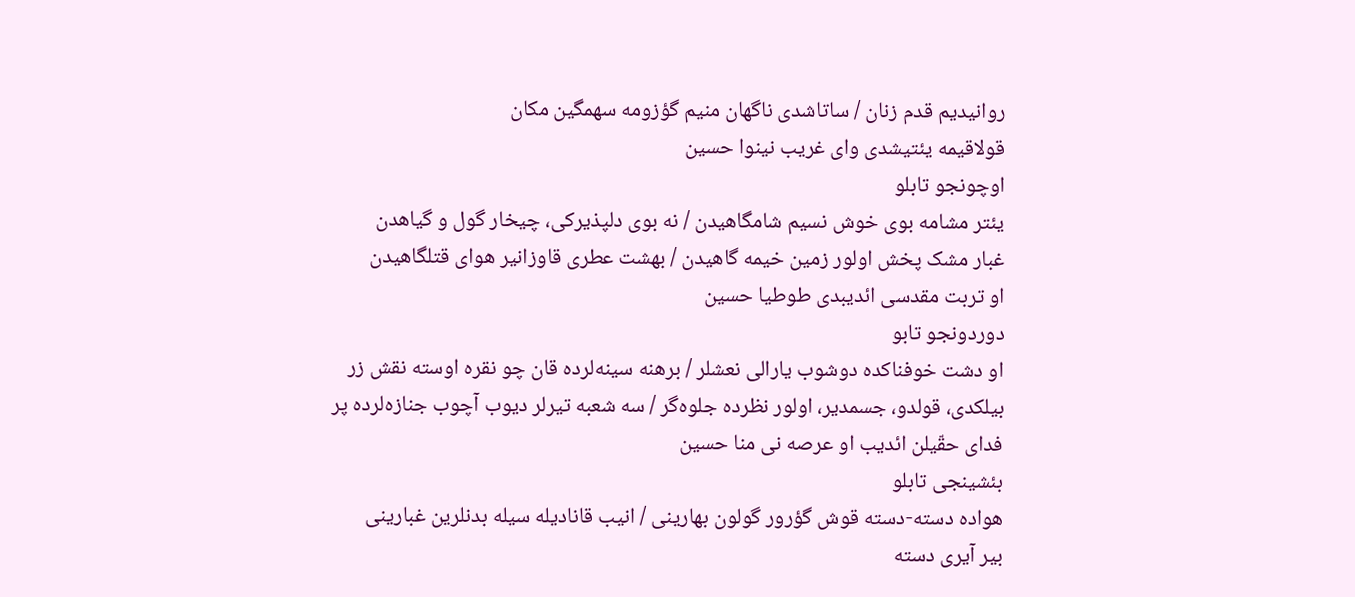روانیدیم قدم زنان / ساتاشدی ناگهان منیم گؤزومه سهمگین مکان
قولاقیمه یئتیشدی وای غریب نینوا حسین
اوچونجو تابلو
یئتر مشامه بوی خوش نسیم شامگاهیدن / نه بوی دلپذیرکی، چیخار گول و گیاهدن
غبار مشک پخش اولور زمین خیمه گاهیدن / بهشت عطری قاوزانیر هوای قتلگاهیدن
او تربت مقدسی ائدیبدی طوطیا حسین
دوردونجو تابو
او دشت خوفناکده دوشوب یارالی نعشلر / برهنه سینه‌لرده قان چو نقره اوسته نقش زر
بیلکدی، قولدو، جسمدیر، اولور نظرده جلوه‌گر / سه شعبه تیرلر د‌یوب آچوب جنازه‌لرده پر
فدای حقّیلن ائدیب او عرصه نی منا حسین
بئشینجی تابلو
هواده دسته-دسته قوش گؤرور گولون بهارینی / انیب قانادیله سیله بدنلرین غبارینی
بیر آیری دسته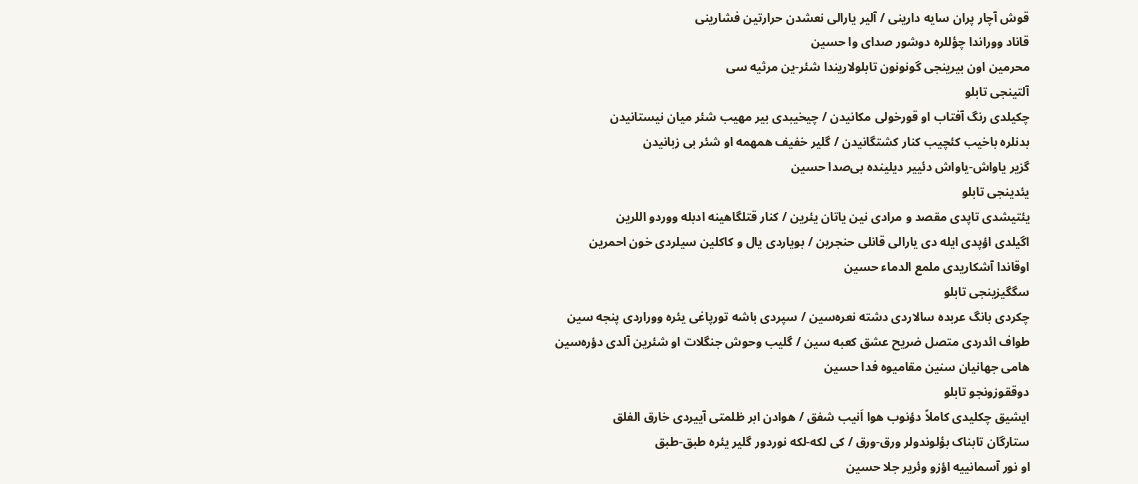قوش آچار پران سایه دارینی / آلیر یارالی نعشدن حرارتین فشارینی
قاناد ووراندا چؤللره دوشور صدای وا حسین
محرمین اون بیرینجی گونونون تابلولاریندا شئر-ین مرثیه سی
آلتینجی تابلو
چکیلدی رنگ آفتاب او قورخولی مکانیدن / چیخیبدی بیر مهیب شئر میان نیستانیدن
بدنلره باخیب کئچیب کنار کشتگانیدن / گلیر خفیف همهمه او شئر بی زبانیدن
گزیر یاواش-یاواش دئییر دیلینده بی‌صدا حسین
یئدینجی تابلو
یئتیشدی تاپدی مقصد و مرادی نین یاتان یئرین / کنار قتلگاهینه ادبله ووردو اللرین
اگیلدی اؤپدی ایله دی یارالی قانلی حنجرین / بویاردی یال و کاکلین سیلردی خون احمرین
اوقاندا آشکاریدی ملمع الدماء حسین
سگگیزینجی تابلو
چکردی بانگ عربده سالاردی دشته نعره‌سین / سپردی باشه تورپاغی یئره ووراردی پنجه سین
طواف ائدردی متصل ضریح عشق کعبه سین / گلیب وحوش جنگلات او شئرین آلدی دؤره‌سین
هامی جهانیان سنین مقامیوه فدا حسین
دوققوزونجو تابلو
ایشیق چکلیدی کاملاً دؤنوب هوا اَنیب شفق / هوادن ابر ظلمتی آییردی خارق الفلق
ستارگان تابناک بؤلوندولر ورق-ورق / کی لکه-لکه نوردور گلیر یئره طبق-طبق
او نور آسمانییه اؤزو وئریر جلا حسین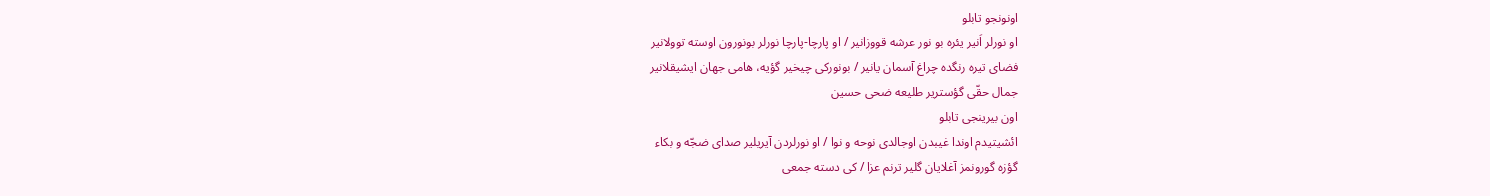اونونجو تابلو
او نورلر اَنیر یئره بو نور عرشه قووزانیر / او پارچا-پارچا نورلر بونورون اوسته توولانیر
فضای تیره رنگده چراغ آسمان یانیر / بونورکی چیخیر گؤیه‌، هامی جهان ایشیقلانیر
جمال حقّی گؤستریر طلیعه ضحی حسین
اون بیرینجی تابلو
ائشیتیدم اوندا غیبدن اوجالدی نوحه و نوا / او نورلردن آیریلیر صدای ضجّه و بکاء
گؤزه گورونمز آغلایان گلیر ترنم عزا / کی دسته جمعی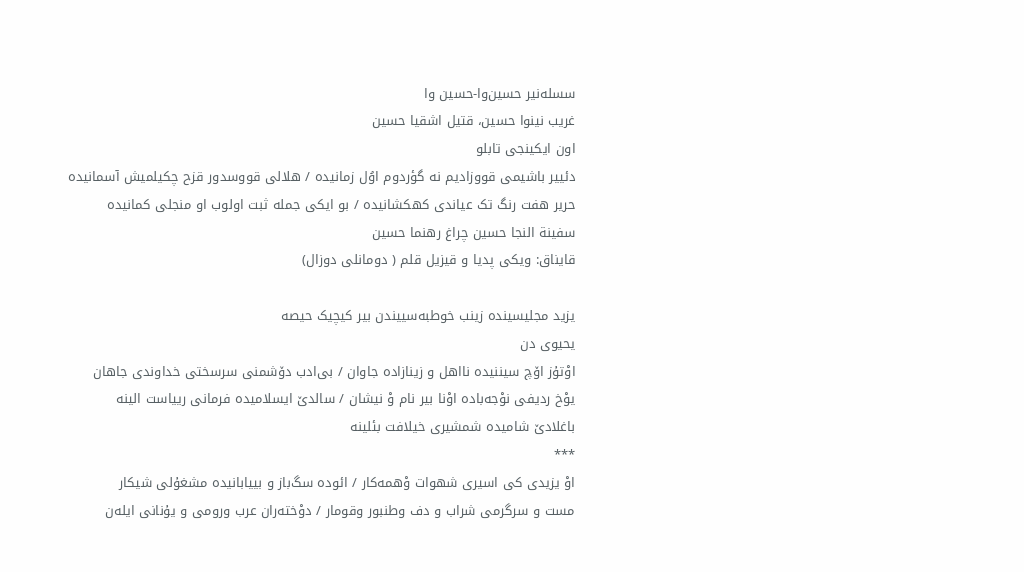سسله‌نیر حسین‌وا-حسین‌ وا
غریب نینوا حسین، قتیل اشقیا حسین
اون ایکینجی تابلو
دئییر باشیمی قووزادیم نه گؤردوم اوُل زمانیده / هلالی قووسدور قزح چکیلمیش آسمانیده
حریر هفت رنگ تک عیاندی کهکشانیده / بو ایکی جمله ثبت اولوب او منجلی کمانیده
سفینة النجا حسین چراغ رهنما حسین
قایناق: ویکی پدیا و قیزیل قلم ( دومانلی دوزال)

یزید مجلیسینده زینب خوطبه‌سییندن بیر کیچیک حیصه
یحیوی دن
اوْتۇز اۆچ سیننیده نااهل و زینازاده جاوان / بی‌ادب دۆشمنی سرسختی خداوندی جاهان
یوْخ ردیفی نوْجه‌باده اوْنا بیر نام وْ نیشان / سالدێ ایسلامیده فرمانی رییاست الینه
باغلادێ شامیده شمشیری خیلافت بئلینه
***
اوْ یزیدی کی اسیری شهوات وْهمه‌کار / ائوده سگ‌باز و بییابانیده مشغۇلی شیکار
مست و سرگرمی شراب و دف وطنبور وقومار / دوْخته‌ران عرب ورومی و یۇنانی ایله‌ن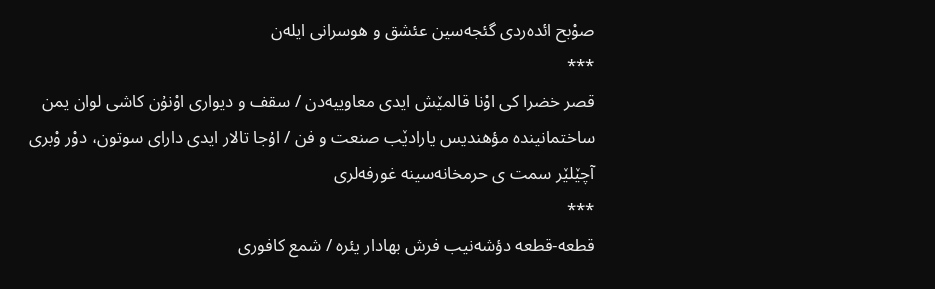صوْبح ائده‌ردی گئجه‌سین عئشق و هوسرانی ایله‌ن
***
قصر خضرا کی اوْنا قالمێش ایدی معاوییه‌د‌ن / سقف و دیواری اوْنۇن کاشی لوان یمن
ساختمانینده مؤهندیس یارادێب صنعت و فن / اۇجا تالار ایدی دارای سوتون، دوْر وْبری
آچێلێر سمت ی حرمخانه‌سینه غورفه‌لری
***
قطعه-قطعه دؤشه‌نیب فرش بهادار یئره / شمع کافوری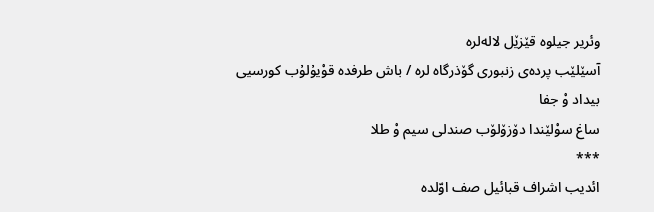وئریر جیلوه قێزێل لاله‌لره
آسێلێب پرده‌ی زنبوری گۆذرگاه لره / باش طر‌فده قوْیۇلۇب کورسیی بیداد وْ جفا
ساغ سوْلێندا دۆزۆلۆب صندلی سیم وْ طلا
***
ائدیب اشراف قبائیل صف اوّلده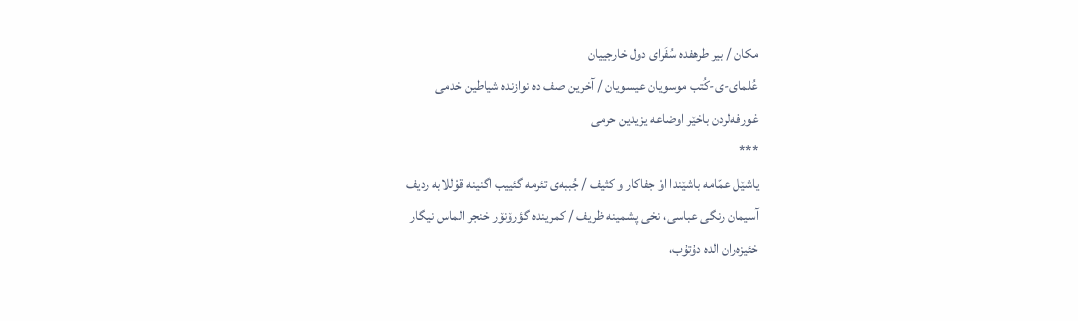مکان / بیر طرهفده سُفَرای دو‌ل خارجییان
عُلمای-ی-کُتب موسویان عیسویان / آ‌خرین صف ده نواز‌نده شیاطین خد‌می
غورفه‌لردن باخێر اوضاعه یزیدین حر‌می
***
یاشێل عمّامه باشێندا اوْ جفاکار و کثیف / جُببه‌ی تئرمه گئییب اگنینه قوْللابه ردیف
آسیمان رنگی عباسی، نخی پشمینه ظریف / کمرینده گؤرۆنۆر خنجر الماس نیگار
خئیزه‌ران الده دۇتۇب،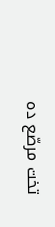تخت مرصّع ده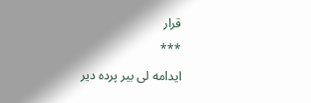قرار
***
ایدامه لی بیر پرده دیر